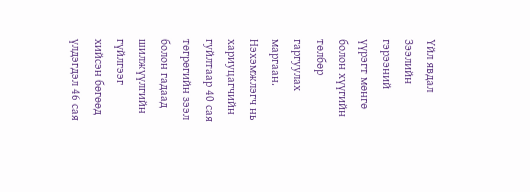Үйл явдал
Зээлийн гэрээний үүрэгт мөнгө болон хүүгийн төлбөр гаргуулах маргаан. Нэхэмжлэгч нь хариуцагчийн гуйлтаар 40 сая төгрөгийн зээл болон гадаад шилжүүлгийн гүйлгээг хийсэн бөгөөд үлдэгдэл 46 сая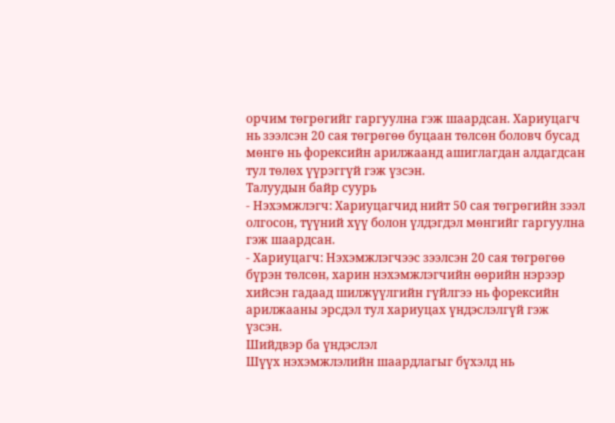орчим төгрөгийг гаргуулна гэж шаардсан. Хариуцагч нь зээлсэн 20 сая төгрөгөө буцаан төлсөн боловч бусад мөнгө нь форексийн арилжаанд ашиглагдан алдагдсан тул төлөх үүрэггүй гэж үзсэн.
Талуудын байр суурь
- Нэхэмжлэгч: Хариуцагчид нийт 50 сая төгрөгийн зээл олгосон, түүний хүү болон үлдэгдэл мөнгийг гаргуулна гэж шаардсан.
- Хариуцагч: Нэхэмжлэгчээс зээлсэн 20 сая төгрөгөө бүрэн төлсөн, харин нэхэмжлэгчийн өөрийн нэрээр хийсэн гадаад шилжүүлгийн гүйлгээ нь форексийн арилжааны эрсдэл тул хариуцах үндэслэлгүй гэж үзсэн.
Шийдвэр ба үндэслэл
Шүүх нэхэмжлэлийн шаардлагыг бүхэлд нь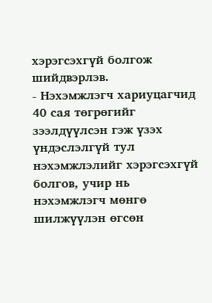хэрэгсэхгүй болгож шийдвэрлэв.
- Нэхэмжлэгч хариуцагчид 40 сая төгрөгийг зээлдүүлсэн гэж үзэх үндэслэлгүй тул нэхэмжлэлийг хэрэгсэхгүй болгов, учир нь нэхэмжлэгч мөнгө шилжүүлэн өгсөн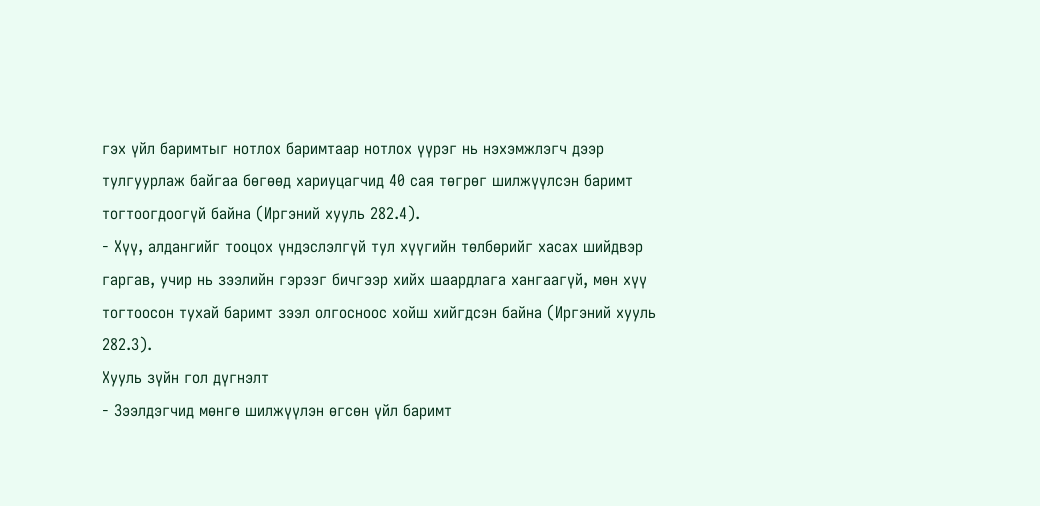гэх үйл баримтыг нотлох баримтаар нотлох үүрэг нь нэхэмжлэгч дээр тулгуурлаж байгаа бөгөөд хариуцагчид 40 сая төгрөг шилжүүлсэн баримт тогтоогдоогүй байна (Иргэний хууль 282.4).
- Хүү, алдангийг тооцох үндэслэлгүй тул хүүгийн төлбөрийг хасах шийдвэр гаргав, учир нь зээлийн гэрээг бичгээр хийх шаардлага хангаагүй, мөн хүү тогтоосон тухай баримт зээл олгосноос хойш хийгдсэн байна (Иргэний хууль 282.3).
Хууль зүйн гол дүгнэлт
- Зээлдэгчид мөнгө шилжүүлэн өгсөн үйл баримт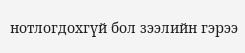нотлогдохгүй бол зээлийн гэрээ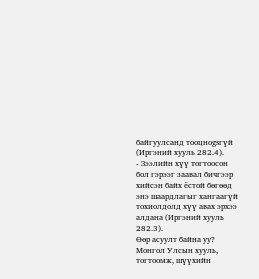байгуулсанд тооцноgsгүй (Иргэний хууль 282.4).
- Зээлийн хүү тогтоосон бол гэрээг заавал бичгээр хийсэн байх ёстой бөгөөд энэ шаардлагыг хангаагүй тохиолдолд хүү авах эрхээ алдана (Иргэний хууль 282.3).
Өөр асуулт байна уу?
Монгол Улсын хууль, тогтоомж, шүүхийн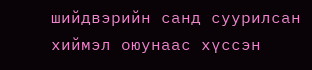шийдвэрийн санд суурилсан хиймэл оюунаас хүссэн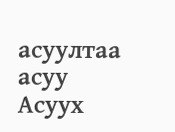асуултаа асуу
Асуух